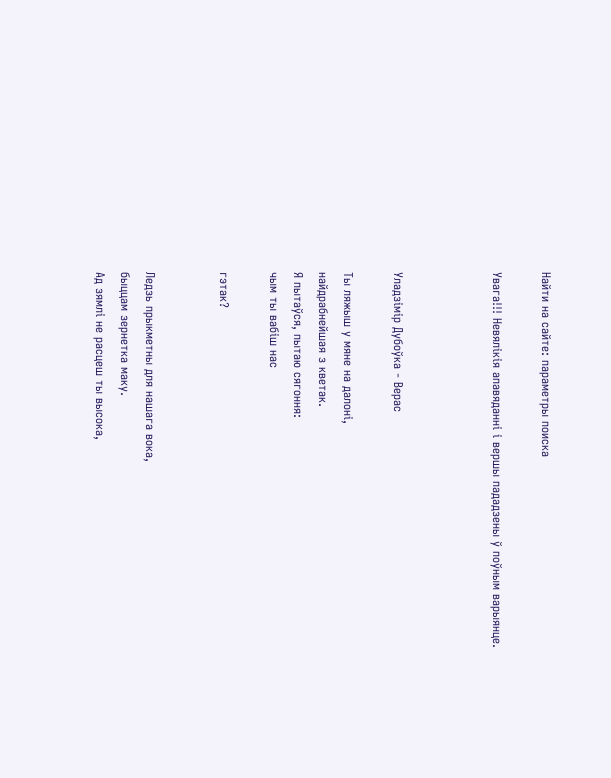Найти на сайте: параметры поиска

Увага!!! Невялікія апавяданні і вершы пададзены ў поўным варыянце.



Уладзімір Дубоўка - Верас

Ты ляжыш у мяне на далоні,
найдрабнейшая з кветак.
Я пытаўся, пытаю сягоння:
чым ты вабіш нас

гэтак?


Ледзь прыкметны для нашага вока,
быццам зернетка маку.
Ад зямлі не расцеш ты высока,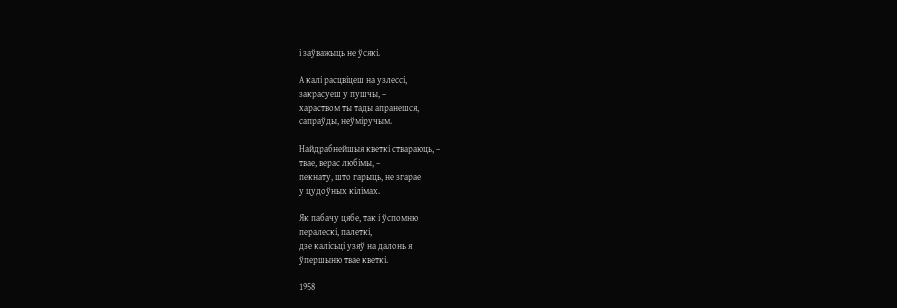і заўважыць не ўсякі.

А калі расцвіцеш на узлессі,
закрасуеш у пушчы, –
хараством ты тады апранешся,
сапраўды, неўміручым.

Найдрабнейшыя кветкі ствараюць, –
твае, верас любімы, –
пекнату, што гарыць, не згарае
у цудоўных кілімах.

Як пабачу цябе, так і ўспомню
пералескі, палеткі,
дзе калісьці узяў на далонь я
ўпершыню твае кветкі.

1958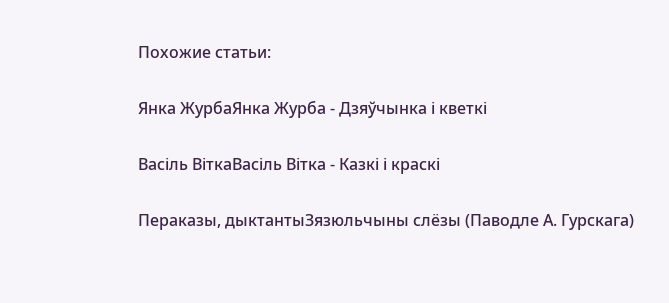Похожие статьи:

Янка ЖурбаЯнка Журба - Дзяўчынка і кветкі

Васіль ВіткаВасіль Вітка - Казкі і краскі

Пераказы, дыктантыЗязюльчыны слёзы (Паводле А. Гурскага)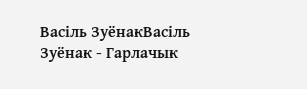Васіль ЗуёнакВасіль Зуёнак - Гарлачык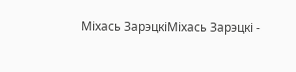Міхась ЗарэцкіМіхась Зарэцкі -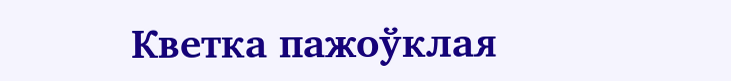Кветка пажоўклая